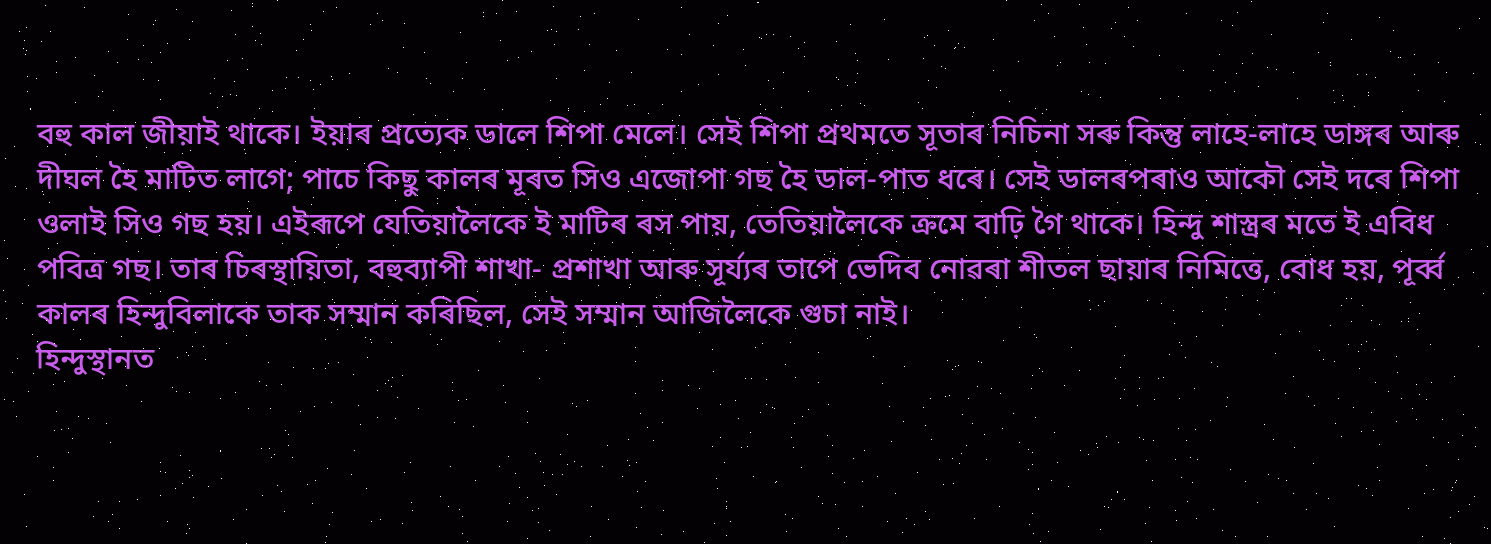বহু কাল জীয়াই থাকে। ইয়াৰ প্ৰত্যেক ডালে শিপা মেলে। সেই শিপা প্ৰথমতে সূতাৰ নিচিনা সৰু কিন্তু লাহে-লাহে ডাঙ্গৰ আৰু দীঘল হৈ মাটিত লাগে; পাচে কিছু কালৰ মূৰত সিও এজোপা গছ হৈ ডাল-পাত ধৰে। সেই ডালৰপৰাও আকৌ সেই দৰে শিপা ওলাই সিও গছ হয়। এইৰূপে যেতিয়ালৈকে ই মাটিৰ ৰস পায়, তেতিয়ালৈকে ক্ৰমে বাঢ়ি গৈ থাকে। হিন্দু শাস্ত্ৰৰ মতে ই এবিধ পবিত্ৰ গছ। তাৰ চিৰস্থায়িতা, বহুব্যাপী শাখা- প্ৰশাখা আৰু সূৰ্য্যৰ তাপে ভেদিব নোৱৰা শীতল ছায়াৰ নিমিত্তে, বোধ হয়, পূৰ্ব্ব কালৰ হিন্দুবিলাকে তাক সম্মান কৰিছিল, সেই সম্মান আজিলৈকে গুচা নাই।
হিন্দুস্থানত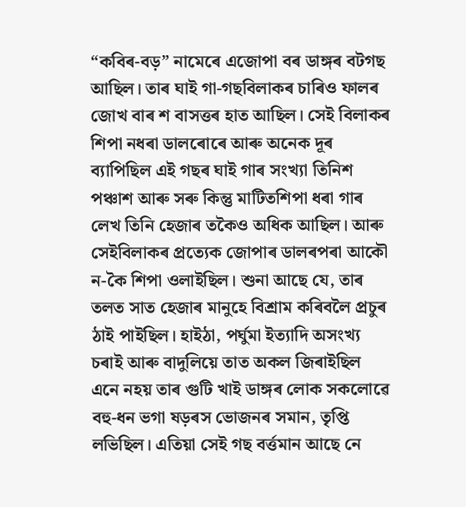“কবিৰ-বড়” নামেৰে এজোপা বৰ ডাঙ্গৰ বটগছ আছিল। তাৰ ঘাই গা-গছবিলাকৰ চাৰিও ফালৰ জোখ বাৰ শ বাসত্তৰ হাত আছিল। সেই বিলাকৰ শিপা নধৰা ডালৰোৰে আৰু অনেক দূৰ ব্যাপিছিল এই গছৰ ঘাই গাৰ সংখ্যা তিনিশ পঞ্চাশ আৰু সৰু কিন্তু মাটিতশিপা ধৰা গাৰ লেখ তিনি হেজাৰ তকৈও অধিক আছিল। আৰু সেইবিলাকৰ প্ৰত্যেক জোপাৰ ডালৰপৰা আকৌ ন-কৈ শিপা ওলাইছিল। শুনা আছে যে, তাৰ তলত সাত হেজাৰ মানুহে বিশ্ৰাম কৰিবলৈ প্ৰচুৰ ঠাই পাইছিল। হাইঠা, পৰ্ঘুমা ইত্যাদি অসংখ্য চৰাই আৰু বাদুলিয়ে তাত অকল জিৰাইছিল এনে নহয় তাৰ গুটি খাই ডাঙ্গৰ লোক সকলোৱে বহু-ধন ভগা ষড়ৰস ভোজনৰ সমান, তৃপ্তি লভিছিল। এতিয়া সেই গছ বৰ্ত্তমান আছে নে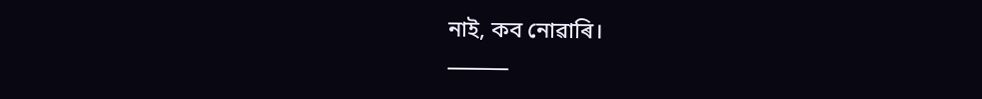নাই, কব নোৱাৰি।
⸻